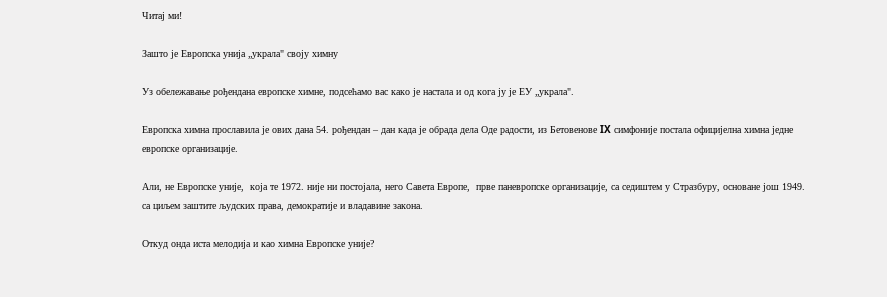Читај ми!

Зашто је Европска унија „украла" своју химну

Уз обележавање рођендана европске химне, подсећамо вас како је настала и од кога ју је ЕУ „украла".

Европска химна прославила је ових дана 54. рођендан – дан када је обрада дела Оде радости, из Бетовенове IX симфоније постала официјелна химна једне европске организације.

Али, не Европске уније,  која те 1972. није ни постојала, него Савета Европе,  прве паневропске организације, са седиштем у Стразбуру, основане још 1949. са циљем заштите људских права, демократије и владавине закона.

Откуд онда иста мелодија и као химна Европске уније?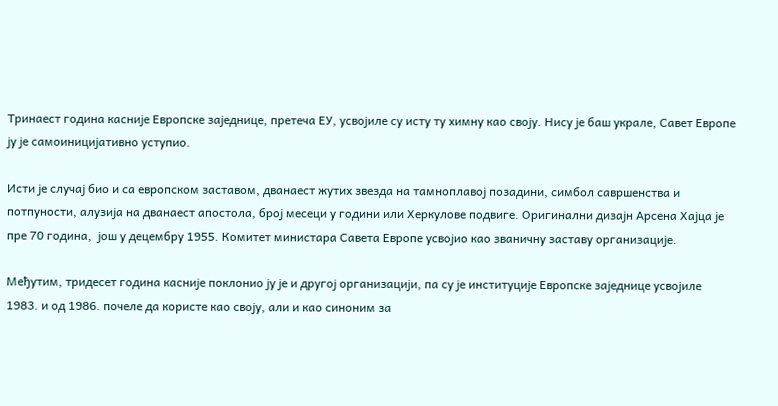Тринаест година касније Европскe заједницe, претеча ЕУ, усвојиле су исту ту химну као своју. Нису је баш украле, Савет Европе ју је самоиницијативно уступио.

Исти је случај био и са европском заставом, дванаест жутих звезда на тамноплавој позадини, симбол савршенства и потпуности, алузија на дванаест апостола, број месеци у години или Херкулове подвиге. Оригинални дизајн Арсена Хајца је пре 70 година,  још у децембру 1955. Комитет министара Савета Европе усвојио као званичну заставу организације.

Међутим, тридесет година касније поклонио ју је и другој организацији, па су је институције Европске заједнице усвојиле 1983. и од 1986. почеле да користе као своју, али и као синоним за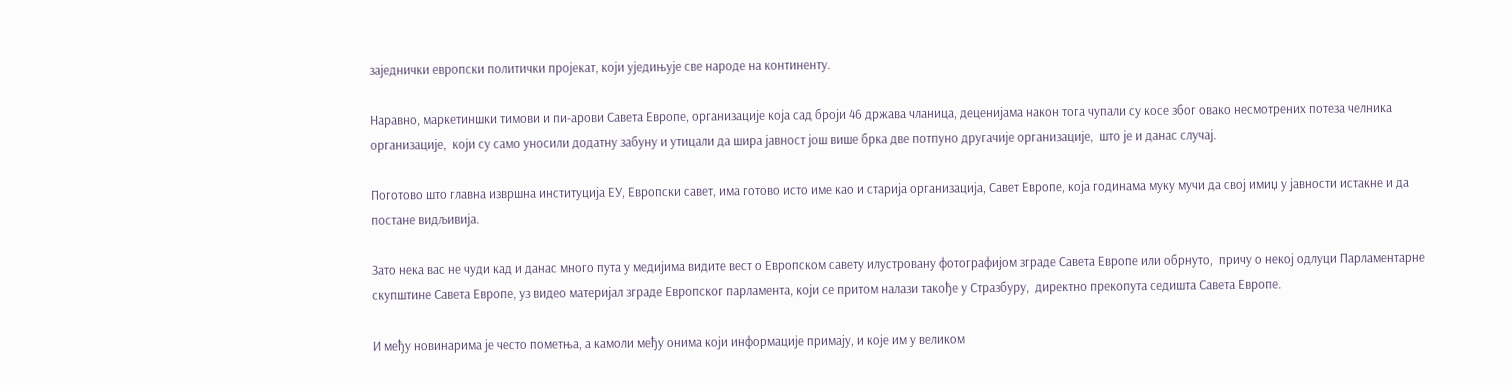заједнички европски политички пројекат, који уједињује све народе на континенту.

Наравно, маркетиншки тимови и пи-арови Савета Европе, организације која сад броји 46 држава чланица, деценијама након тога чупали су косе због овако несмотрених потеза челника организације,  који су само уносили додатну забуну и утицали да шира јавност још више брка две потпуно другачије организације,  што је и данас случај.

Поготово што главна извршна институција ЕУ, Европски савет, има готово исто име као и старија организација, Савет Европе, која годинама муку мучи да свој имиџ у јавности истакне и да постане видљивија.

Зато нека вас не чуди кад и данас много пута у медијима видите вест о Европском савету илустровану фотографијом зграде Савета Европе или обрнуто,  причу о некој одлуци Парламентарне скупштине Савета Европе, уз видео материјал зграде Европског парламента, који се притом налази такође у Стразбуру,  директно прекопута седишта Савета Европе.

И међу новинарима је често пометња, а камоли међу онима који информације примају, и које им у великом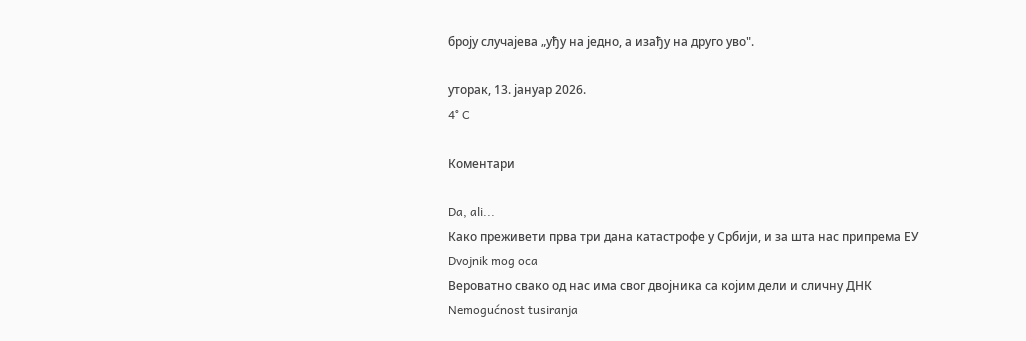броју случајева „уђу на једно, а изађу на друго уво".

уторак, 13. јануар 2026.
4° C

Коментари

Da, ali...
Како преживети прва три дана катастрофе у Србији, и за шта нас припрема ЕУ
Dvojnik mog oca
Вероватно свако од нас има свог двојника са којим дели и сличну ДНК
Nemogućnost tusiranja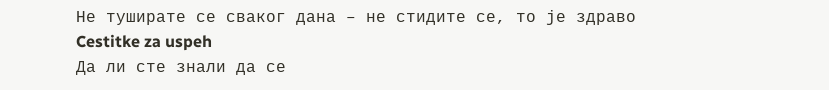Не туширате се сваког дана – не стидите се, то је здраво
Cestitke za uspeh
Да ли сте знали да се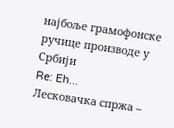најбоље грамофонске ручице производе у Србији
Re: Eh...
Лесковачка спржа –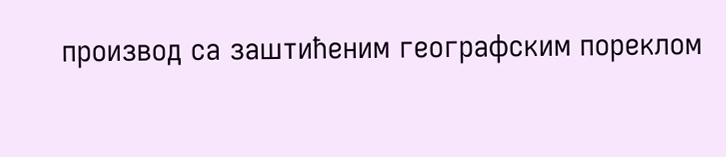производ са заштићеним географским пореклом